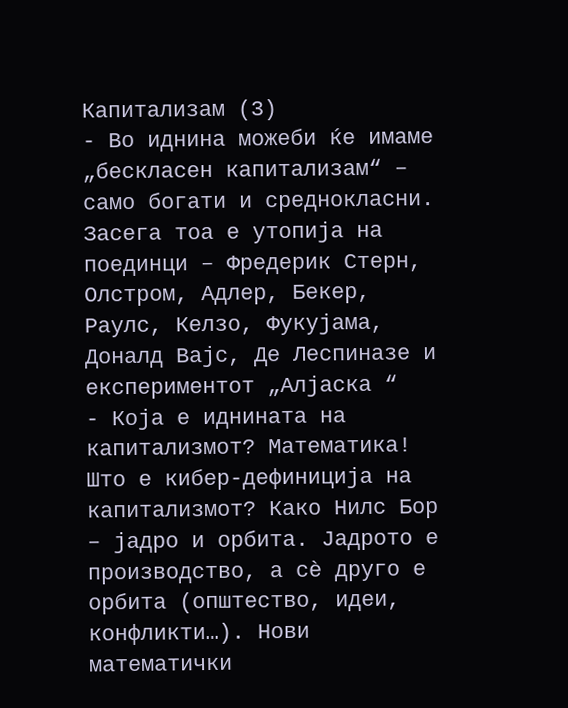Капитализам (3)
- Во иднина можеби ќе имаме „бескласен капитализам“ – само богати и среднокласни. Засега тоа е утопија на поединци – Фредерик Стерн, Олстром, Адлер, Бекер, Раулс, Келзо, Фукујама, Доналд Вајс, Де Леспиназе и експериментот „Алјаска “
- Која е иднината на капитализмот? Математика! Што е кибер-дефиниција на капитализмот? Како Нилс Бор – јадро и орбита. Јадрото е производство, а сѐ друго е орбита (општество, идеи, конфликти…). Нови математички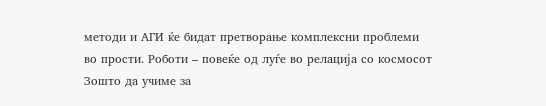методи и АГИ ќе бидат претворање комплексни проблеми во прости. Роботи – повеќе од луѓе во релација со космосот
Зошто да учиме за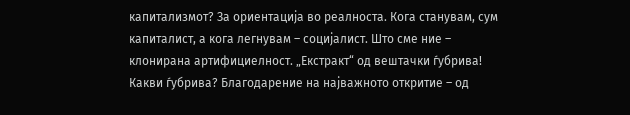капитализмот? За ориентација во реалноста. Кога станувам, сум капиталист, а кога легнувам – социјалист. Што сме ние – клонирана артифициелност. „Екстракт“ од вештачки ѓубрива! Какви ѓубрива? Благодарение на најважното откритие – од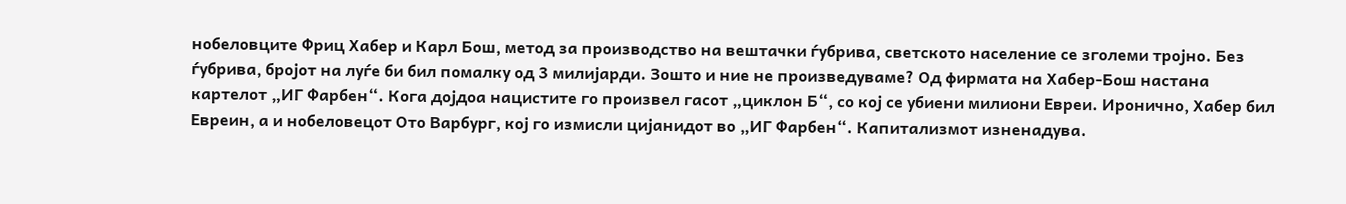нобеловците Фриц Хабер и Карл Бош, метод за производство на вештачки ѓубрива, светското население се зголеми тројно. Без ѓубрива, бројот на луѓе би бил помалку од 3 милијарди. Зошто и ние не произведуваме? Од фирмата на Хабер-Бош настана картелот „ИГ Фарбен“. Кога дојдоа нацистите го произвел гасот „циклон Б“, со кој се убиени милиони Евреи. Иронично, Хабер бил Евреин, а и нобеловецот Ото Варбург, кој го измисли цијанидот во „ИГ Фарбен“. Капитализмот изненадува.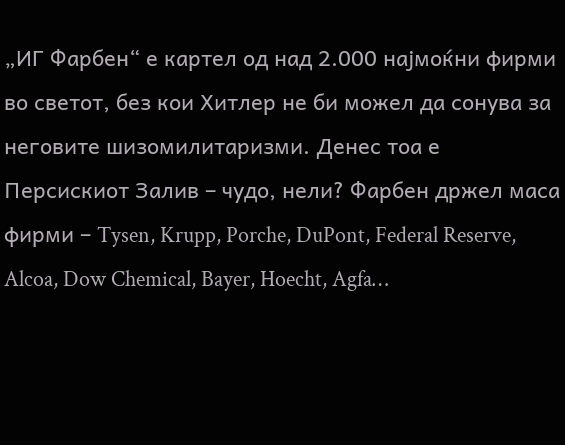„ИГ Фарбен“ е картел од над 2.000 најмоќни фирми во светот, без кои Хитлер не би можел да сонува за неговите шизомилитаризми. Денес тоа е Персискиот Залив – чудо, нели? Фарбен држел маса фирми – Tysen, Krupp, Porche, DuPont, Federal Reserve, Alcoa, Dow Chemical, Bayer, Hoecht, Agfa…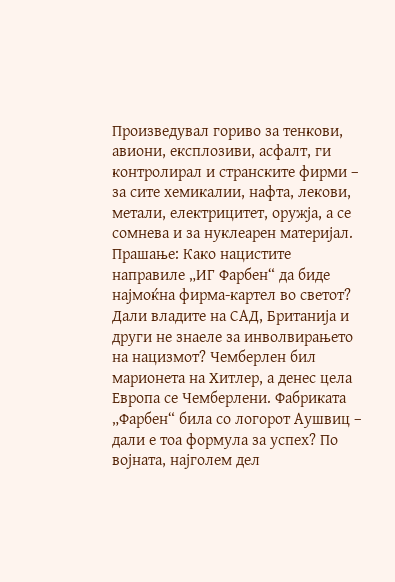Произведувал гориво за тенкови, авиони, експлозиви, асфалт, ги контролирал и странските фирми – за сите хемикалии, нафта, лекови, метали, електрицитет, оружја, а се сомнева и за нуклеарен материјал. Прашање: Како нацистите направиле „ИГ Фарбен“ да биде најмоќна фирма-картел во светот? Дали владите на САД, Британија и други не знаеле за инволвирањето на нацизмот? Чемберлен бил марионета на Хитлер, а денес цела Европа се Чемберлени. Фабриката „Фарбен“ била со логорот Аушвиц – дали е тоа формула за успех? По војната, најголем дел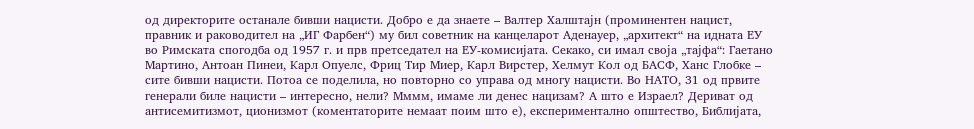од директорите останале бивши нацисти. Добро е да знаете – Валтер Халштајн (проминентен нацист, правник и раководител на „ИГ Фарбен“) му бил советник на канцеларот Аденауер, „архитект“ на идната ЕУ во Римската спогодба од 1957 г. и прв претседател на ЕУ-комисијата. Секако, си имал своја „тајфа“: Гаетано Мартино, Антоан Пинеи, Карл Опуелс, Фриц Тир Миер, Карл Вирстер, Хелмут Кол од БАСФ, Ханс Глобке – сите бивши нацисти. Потоа се поделила, но повторно со управа од многу нацисти. Во НАТО, 31 од првите генерали биле нацисти – интересно, нели? Мммм, имаме ли денес нацизам? А што е Израел? Дериват од антисемитизмот, ционизмот (коментаторите немаат поим што е), експериментално општество, Библијата,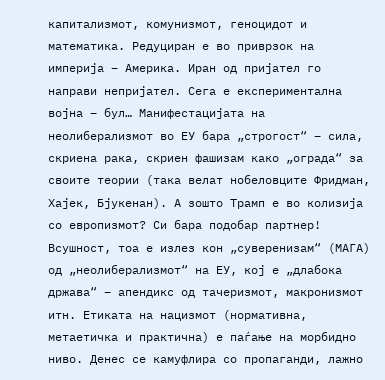капитализмот, комунизмот, геноцидот и математика. Редуциран е во приврзок на империја – Америка. Иран од пријател го направи непријател. Сега е експериментална војна – бул… Манифестацијата на неолиберализмот во ЕУ бара „строгост“ – сила, скриена рака, скриен фашизам како „ограда“ за своите теории (така велат нобеловците Фридман, Хајек, Бјукенан). А зошто Трамп е во колизија со европизмот? Си бара подобар партнер! Всушност, тоа е излез кон „суверенизам“ (МАГА) од „неолиберализмот“ на ЕУ, кој е „длабока држава“ – апендикс од тачеризмот, макронизмот итн. Етиката на нацизмот (нормативна, метаетичка и практична) е паѓање на морбидно ниво. Денес се камуфлира со пропаганди, лажно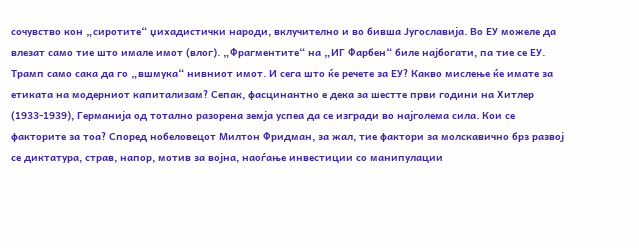сочувство кон „сиротите“ џихадистички народи, вклучително и во бивша Југославија. Во ЕУ можеле да влезат само тие што имале имот (влог). „Фрагментите“ на „ИГ Фарбен“ биле најбогати, па тие се ЕУ. Трамп само сака да го „вшмука“ нивниот имот. И сега што ќе речете за ЕУ? Какво мислење ќе имате за етиката на модерниот капитализам? Сепак, фасцинантно е дека за шестте први години на Хитлер (1933-1939), Германија од тотално разорена земја успеа да се изгради во најголема сила. Кои се факторите за тоа? Според нобеловецот Милтон Фридман, за жал, тие фактори за молскавично брз развој се диктатура, страв, напор, мотив за војна, наоѓање инвестиции со манипулации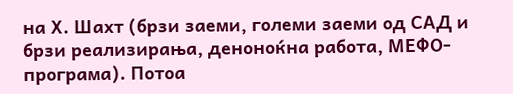на Х. Шахт (брзи заеми, големи заеми од САД и брзи реализирања, деноноќна работа, МЕФО-програма). Потоа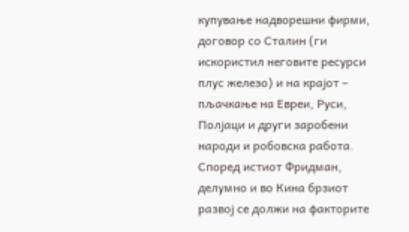купување надворешни фирми, договор со Сталин (ги искористил неговите ресурси плус железо) и на крајот – пљачкање на Евреи, Руси, Полјаци и други заробени народи и робовска работа. Според истиот Фридман, делумно и во Кина брзиот развој се должи на факторите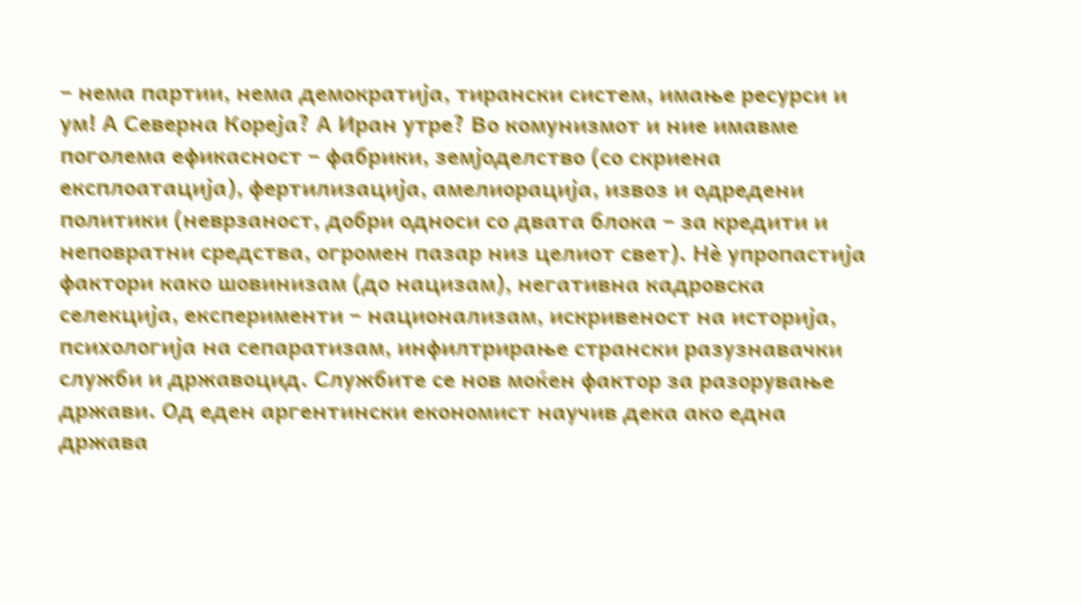– нема партии, нема демократија, тирански систем, имање ресурси и ум! А Северна Кореја? А Иран утре? Во комунизмот и ние имавме поголема ефикасност – фабрики, земјоделство (со скриена експлоатација), фертилизација, амелиорација, извоз и одредени политики (неврзаност, добри односи со двата блока – за кредити и неповратни средства, огромен пазар низ целиот свет). Нѐ упропастија фактори како шовинизам (до нацизам), негативна кадровска селекција, експерименти – национализам, искривеност на историја, психологија на сепаратизам, инфилтрирање странски разузнавачки служби и државоцид. Службите се нов моќен фактор за разорување држави. Од еден аргентински економист научив дека ако една држава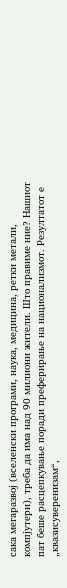сака мегаразвој (вселенски програми, наука, медицина, ретки метали, компјутери), треба да има над 90 милиони жители. Што правиме ние? Нашиот пат беше расцепкување поради преферирање на национализмот. Резултатот е „квазисуверенизам“,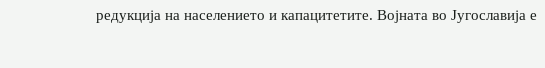редукција на населението и капацитетите. Војната во Југославија е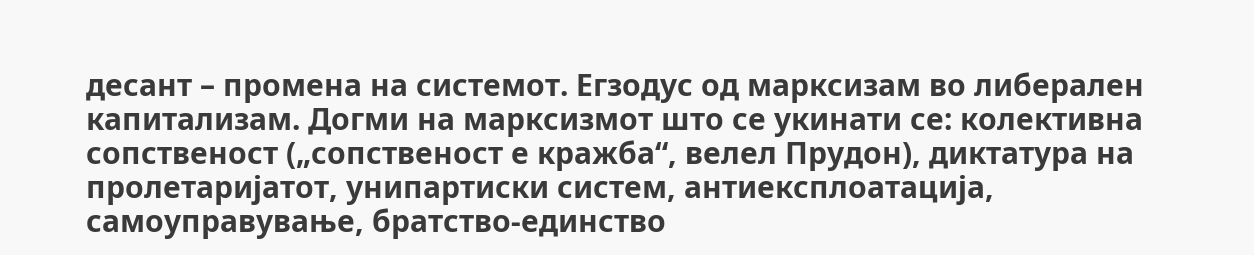десант – промена на системот. Егзодус од марксизам во либерален капитализам. Догми на марксизмот што се укинати се: колективна сопственост („сопственост е кражба“, велел Прудон), диктатура на пролетаријатот, унипартиски систем, антиексплоатација, самоуправување, братство-единство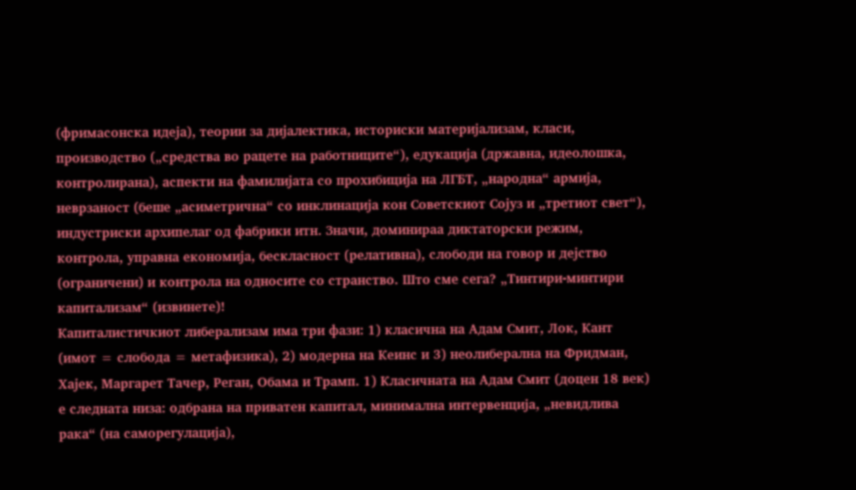(фримасонска идеја), теории за дијалектика, историски материјализам, класи, производство („средства во рацете на работниците“), едукација (државна, идеолошка, контролирана), аспекти на фамилијата со прохибиција на ЛГБТ, „народна“ армија, неврзаност (беше „асиметрична“ со инклинација кон Советскиот Сојуз и „третиот свет“), индустриски архипелаг од фабрики итн. Значи, доминираа диктаторски режим, контрола, управна економија, бескласност (релативна), слободи на говор и дејство (ограничени) и контрола на односите со странство. Што сме сега? „Тинтири-минтири капитализам“ (извинете)!
Капиталистичкиот либерализам има три фази: 1) класична на Адам Смит, Лок, Кант (имот = слобода = метафизика), 2) модерна на Кеинс и 3) неолиберална на Фридман, Хајек, Маргарет Тачер, Реган, Обама и Трамп. 1) Класичната на Адам Смит (доцен 18 век) е следната низа: одбрана на приватен капитал, минимална интервенција, „невидлива рака“ (на саморегулација),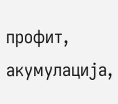профит, акумулација,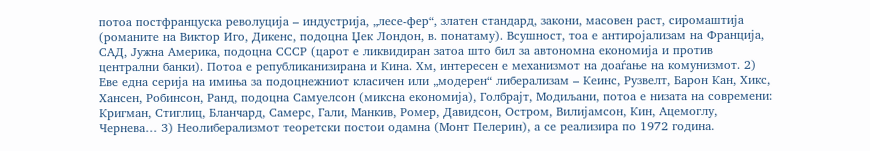потоа постфранцуска револуција – индустрија, „лесе-фер“, златен стандард, закони, масовен раст, сиромаштија (романите на Виктор Иго, Дикенс, подоцна Џек Лондон, в. понатаму). Всушност, тоа е антиројализам на Франција, САД, Јужна Америка, подоцна СССР (царот е ликвидиран затоа што бил за автономна економија и против централни банки). Потоа е републиканизирана и Кина. Хм, интересен е механизмот на доаѓање на комунизмот. 2) Еве една серија на имиња за подоцнежниот класичен или „модерен“ либерализам – Кеинс, Рузвелт, Барон Кан, Хикс, Хансен, Робинсон, Ранд, подоцна Самуелсон (миксна економија), Голбрајт, Модиљани, потоа е низата на современи: Кригман, Стиглиц, Бланчард, Самерс, Гали, Манкив, Ромер, Давидсон, Остром, Вилијамсон, Кин, Ацемоглу, Чернева… 3) Неолиберализмот теоретски постои одамна (Монт Пелерин), а се реализира по 1972 година.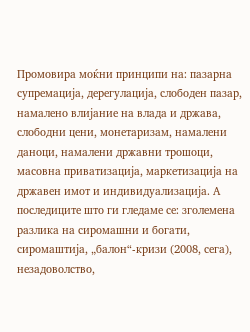Промовира моќни принципи на: пазарна супремација, дерегулација, слободен пазар, намалено влијание на влада и држава, слободни цени, монетаризам, намалени даноци, намалени државни трошоци, масовна приватизација, маркетизација на државен имот и индивидуализација. А последиците што ги гледаме се: зголемена разлика на сиромашни и богати, сиромаштија, „балон“-кризи (2008, сега), незадоволство,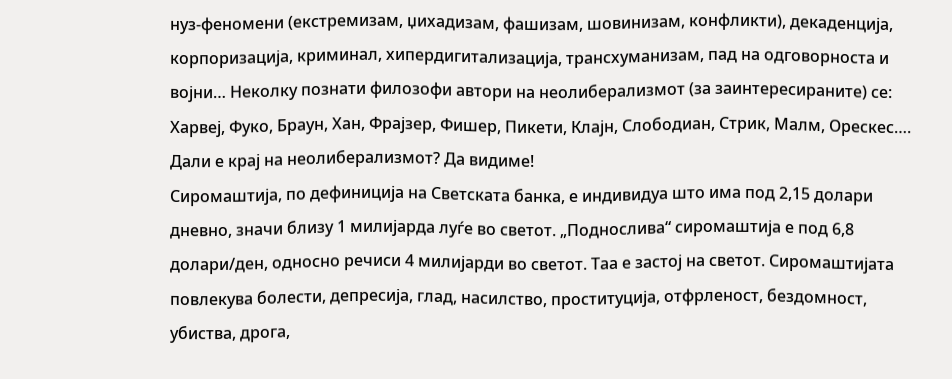нуз-феномени (екстремизам, џихадизам, фашизам, шовинизам, конфликти), декаденција, корпоризација, криминал, хипердигитализација, трансхуманизам, пад на одговорноста и војни… Неколку познати филозофи автори на неолиберализмот (за заинтересираните) се: Харвеј, Фуко, Браун, Хан, Фрајзер, Фишер, Пикети, Клајн, Слободиан, Стрик, Малм, Орескес…. Дали е крај на неолиберализмот? Да видиме!
Сиромаштија, по дефиниција на Светската банка, е индивидуа што има под 2,15 долари дневно, значи близу 1 милијарда луѓе во светот. „Поднослива“ сиромаштија е под 6,8 долари/ден, односно речиси 4 милијарди во светот. Таа е застој на светот. Сиромаштијата повлекува болести, депресија, глад, насилство, проституција, отфрленост, бездомност, убиства, дрога,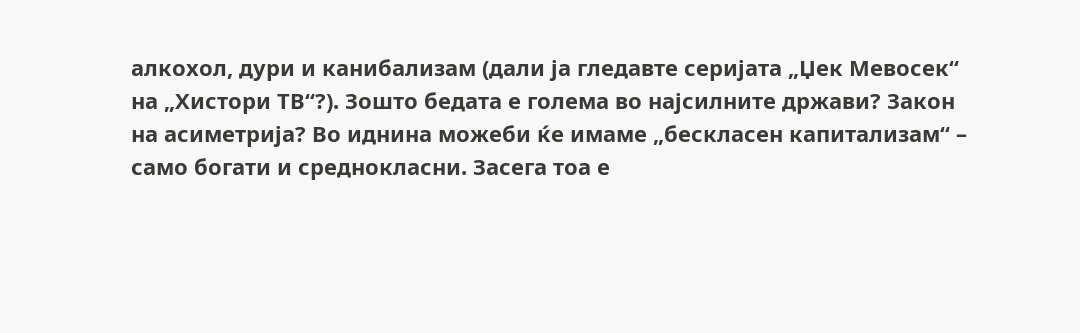алкохол, дури и канибализам (дали ја гледавте серијата „Џек Мевосек“ на „Хистори ТВ“?). Зошто бедата е голема во најсилните држави? Закон на асиметрија? Во иднина можеби ќе имаме „бескласен капитализам“ – само богати и среднокласни. Засега тоа е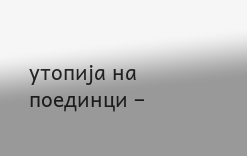утопија на поединци –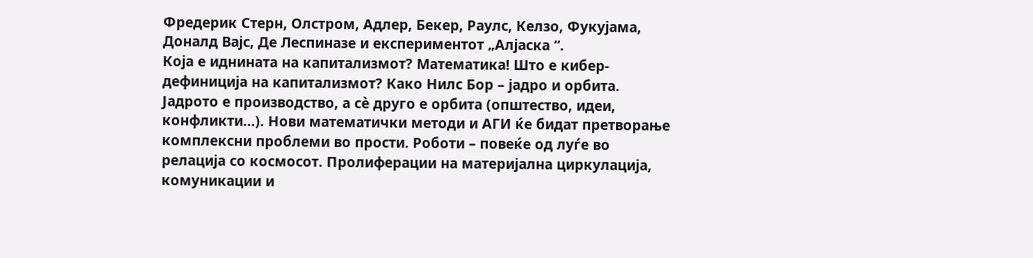Фредерик Стерн, Олстром, Адлер, Бекер, Раулс, Келзо, Фукујама, Доналд Вајс, Де Леспиназе и експериментот „Алјаска “.
Која е иднината на капитализмот? Математика! Што е кибер-дефиниција на капитализмот? Како Нилс Бор – јадро и орбита. Јадрото е производство, а сѐ друго е орбита (општество, идеи, конфликти…). Нови математички методи и АГИ ќе бидат претворање комплексни проблеми во прости. Роботи – повеќе од луѓе во релација со космосот. Пролиферации на материјална циркулација, комуникации и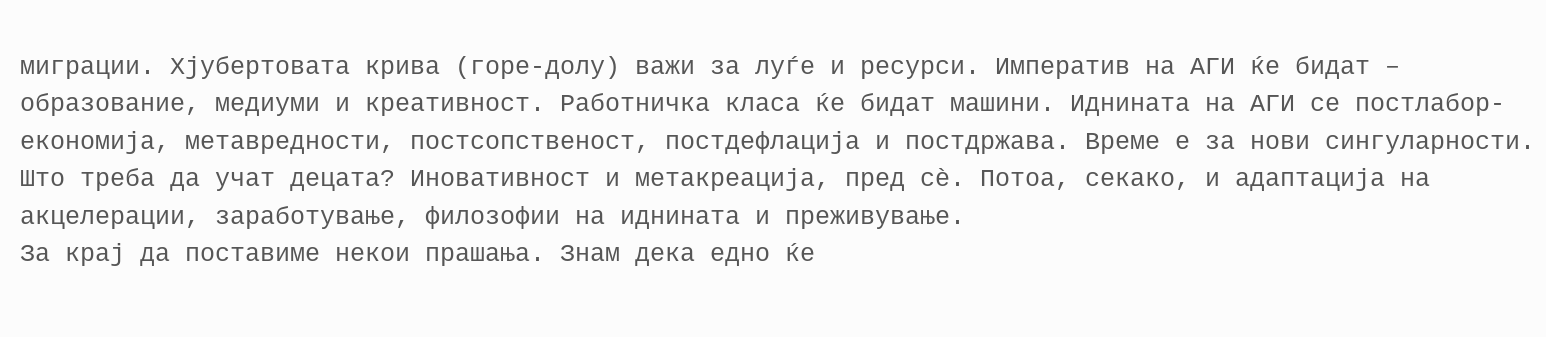миграции. Хјубертовата крива (горе-долу) важи за луѓе и ресурси. Императив на АГИ ќе бидат – образование, медиуми и креативност. Работничка класа ќе бидат машини. Иднината на АГИ се постлабор-економија, метавредности, постсопственост, постдефлација и постдржава. Време е за нови сингуларности. Што треба да учат децата? Иновативност и метакреација, пред сѐ. Потоа, секако, и адаптација на акцелерации, заработување, филозофии на иднината и преживување.
За крај да поставиме некои прашања. Знам дека едно ќе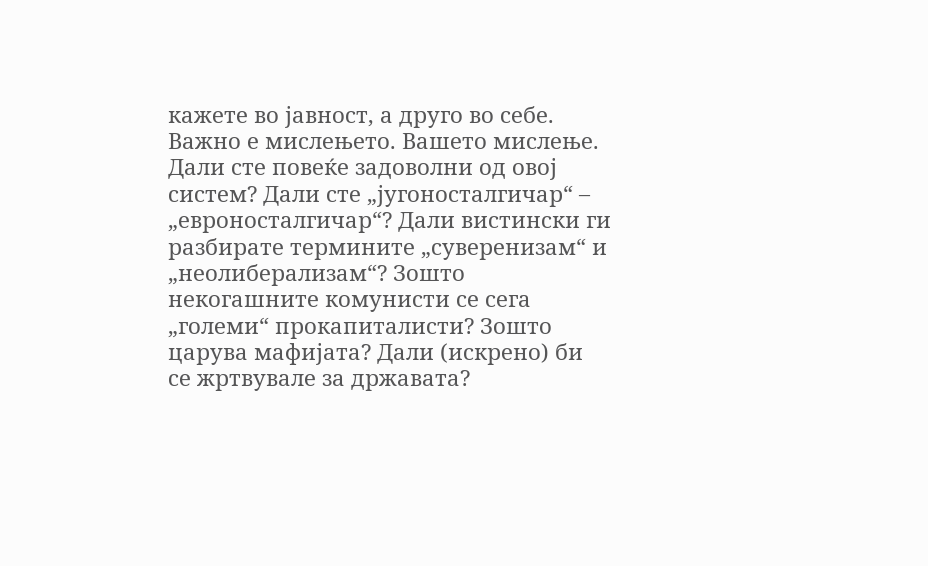кажете во јавност, а друго во себе. Важно е мислењето. Вашето мислење. Дали сте повеќе задоволни од овој систем? Дали сте „југоносталгичар“ – „евроносталгичар“? Дали вистински ги разбирате термините „суверенизам“ и „неолиберализам“? Зошто некогашните комунисти се сега „големи“ прокапиталисти? Зошто царува мафијата? Дали (искрено) би се жртвувале за државата?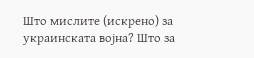Што мислите (искрено) за украинската војна? Што за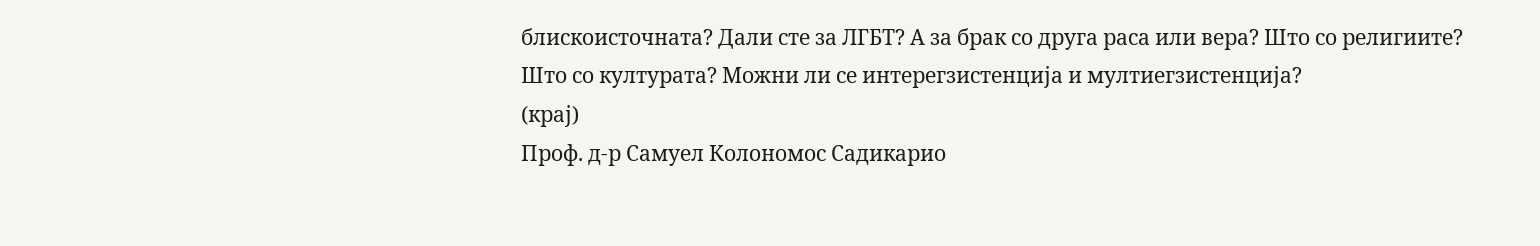блискоисточната? Дали сте за ЛГБТ? А за брак со друга раса или вера? Што со религиите? Што со културата? Можни ли се интерегзистенција и мултиегзистенција?
(крај)
Проф. д-р Самуел Колономос Садикарио